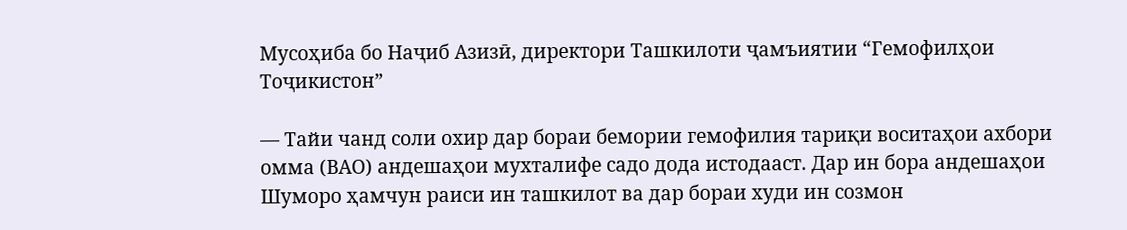Мусоҳиба бо Наҷиб Азизӣ, директори Ташкилоти ҷамъиятии “Гемофилҳои Тоҷикистон”

— Тайи чанд соли охир дар бораи бемории гемофилия тариқи воситаҳои ахбори омма (ВАО) андешаҳои мухталифе садо дода истодааст. Дар ин бора андешаҳои Шуморо ҳамчун раиси ин ташкилот ва дар бораи худи ин созмон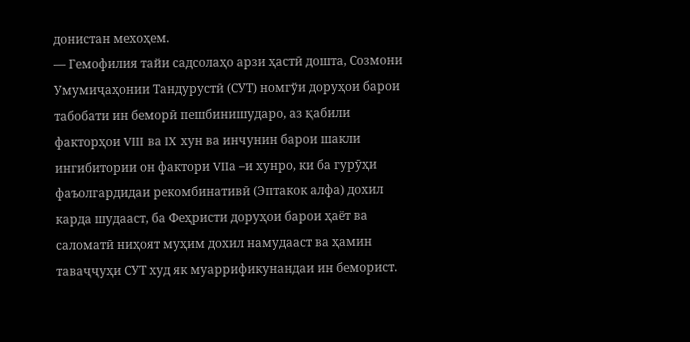донистан мехоҳем.
— Гемофилия тайи садсолаҳо арзи ҳастӣ дошта, Созмони Умумиҷаҳонии Тандурустӣ (СУТ) номгўи доруҳои барои табобати ин беморӣ пешбинишударо, аз қабили факторҳои VIII ва IX хун ва инчунин барои шакли ингибитории он фактори VIIа –и хунро, ки ба гурӯҳи фаъолгардидаи рекомбинативӣ (Эптакок алфа) дохил карда шудааст, ба Феҳристи доруҳои барои ҳаёт ва саломатӣ ниҳоят муҳим дохил намудааст ва ҳамин таваҷҷуҳи СУТ худ як муаррификунандаи ин беморист.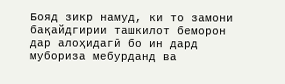Бояд зикр намуд, ки то замони бақайдгирии ташкилот беморон дар алоҳидагӣ бо ин дард мубориза мебурданд ва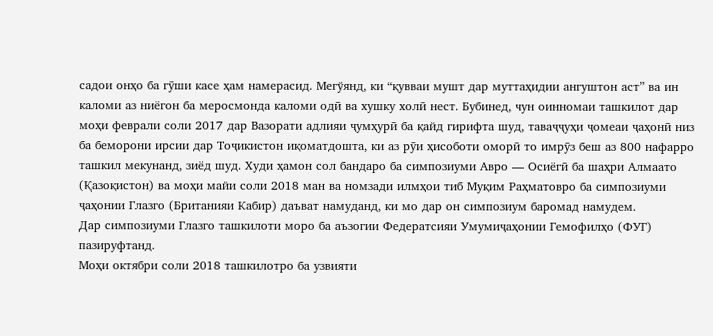садои онҳо ба гӯши касе ҳам намерасид. Мегўянд, ки “қувваи мушт дар муттаҳидии ангуштон аст” ва ин каломи аз ниёгон ба меросмонда каломи одӣ ва хушку холӣ нест. Бубинед, чун оинномаи ташкилот дар моҳи феврали соли 2017 дар Вазорати адлияи ҷумҳурӣ ба қайд гирифта шуд, таваҷҷуҳи ҷомеаи ҷаҳонӣ низ ба беморони ирсии дар Тоҷикистон иқоматдошта, ки аз рӯи ҳисоботи оморӣ то имрӯз беш аз 800 нафарро ташкил мекунанд, зиёд шуд. Худи ҳамон сол бандаро ба симпозиуми Авро — Осиёгӣ ба шаҳри Алмаато (Қазоқистон) ва моҳи майи соли 2018 ман ва номзади илмҳои тиб Муқим Раҳматовро ба симпозиуми ҷаҳонии Глазго (Британияи Кабир) даъват намуданд, ки мо дар он симпозиум баромад намудем.
Дар симпозиуми Глазго ташкилоти моро ба аъзогии Федератсияи Умумиҷаҳонии Гемофилҳо (ФУГ) пазируфтанд.
Моҳи октябри соли 2018 ташкилотро ба узвияти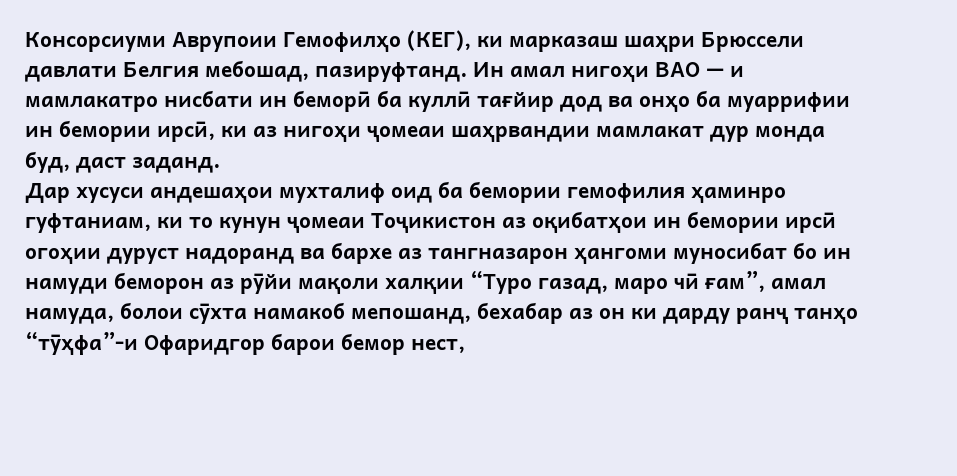Консорсиуми Аврупоии Гемофилҳо (КЕГ), ки марказаш шаҳри Брюссели давлати Белгия мебошад, пазируфтанд. Ин амал нигоҳи ВАО — и мамлакатро нисбати ин беморӣ ба куллӣ тағйир дод ва онҳо ба муаррифии ин бемории ирсӣ, ки аз нигоҳи ҷомеаи шаҳрвандии мамлакат дур монда буд, даст заданд.
Дар хусуси андешаҳои мухталиф оид ба бемории гемофилия ҳаминро гуфтаниам, ки то кунун ҷомеаи Тоҷикистон аз оқибатҳои ин бемории ирсӣ огоҳии дуруст надоранд ва бархе аз тангназарон ҳангоми муносибат бо ин намуди беморон аз рӯйи мақоли халқии “Туро газад, маро чӣ ғам”, амал намуда, болои сӯхта намакоб мепошанд, бехабар аз он ки дарду ранҷ танҳо “тӯҳфа”-и Офаридгор барои бемор нест,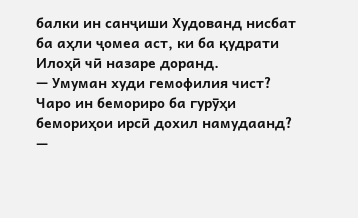балки ин санҷиши Худованд нисбат ба аҳли ҷомеа аст, ки ба қудрати Илоҳӣ чӣ назаре доранд.
— Умуман худи гемофилия чист? Чаро ин бемориро ба гурӯҳи бемориҳои ирсӣ дохил намудаанд?
—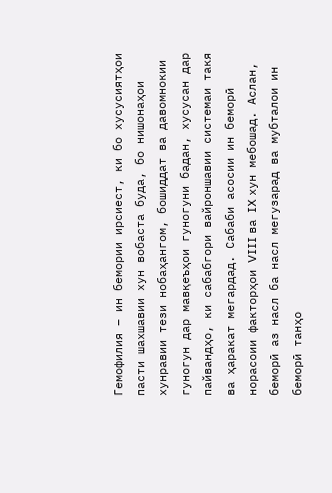Гемофилия – ин бемории ирсиест, ки бо хусусиятҳои пасти шахшавии хун вобаста буда, бо нишонаҳои хунравии тези нобаҳангом, бошиддат ва давомнокии гуногун дар мавқеъҳои гуногуни бадан, хусусан дар пайвандҳо, ки сабабгори вайроншавии системаи такя ва ҳаракат мегардад. Сабаби асосии ин беморӣ норасоии факторҳои VIII ва IX хун мебошад. Аслан, беморӣ аз насл ба насл мегузарад ва мубталои ин беморӣ танҳо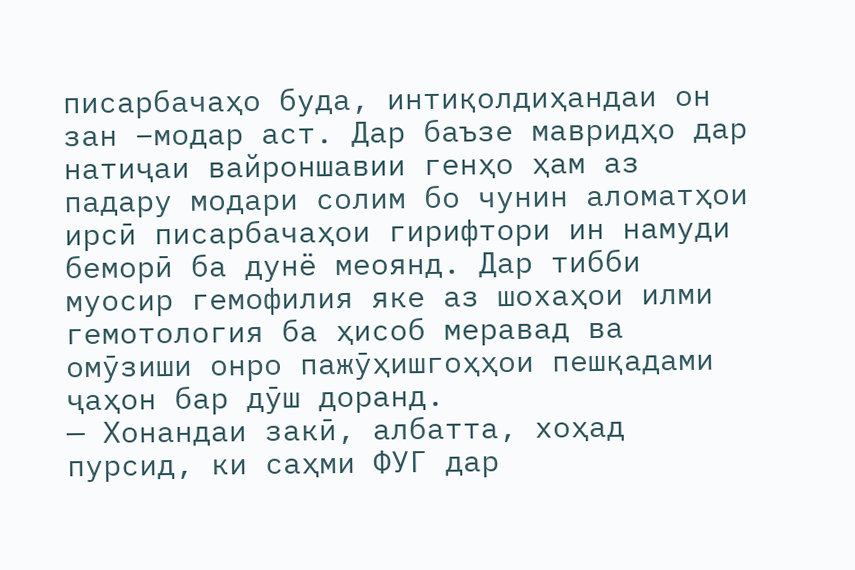писарбачаҳо буда, интиқолдиҳандаи он зан –модар аст. Дар баъзе мавридҳо дар натиҷаи вайроншавии генҳо ҳам аз падару модари солим бо чунин аломатҳои ирсӣ писарбачаҳои гирифтори ин намуди беморӣ ба дунё меоянд. Дар тибби муосир гемофилия яке аз шохаҳои илми гемотология ба ҳисоб меравад ва омӯзиши онро пажӯҳишгоҳҳои пешқадами ҷаҳон бар дӯш доранд.
— Хонандаи закӣ, албатта, хоҳад пурсид, ки саҳми ФУГ дар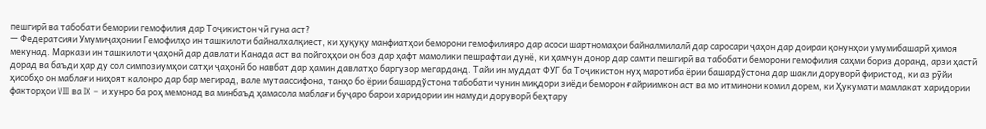пешгирӣ ва табобати бемории гемофилия дар Тоҷикистон чӣ гуна аст?
— Федератсияи Умумиҷаҳонии Гемофилҳо ин ташкилоти байналхалқиест, ки ҳуқуқу манфиатҳои беморони гемофилияро дар асоси шартномаҳои байналмилалӣ дар саросари ҷаҳон дар доираи қонунҳои умумибашарӣ ҳимоя мекунад. Маркази ин ташкилоти ҷаҳонӣ дар давлати Канада аст ва пойгоҳҳои он боз дар ҳафт мамолики пешрафтаи дунё, ки ҳамчун донор дар самти пешгирӣ ва табобати беморони гемофилия саҳми бориз доранд, арзи ҳастӣ дорад ва баъди ҳар ду сол симпозиумҳои сатҳи ҷаҳонӣ бо навбат дар ҳамин давлатҳо баргузор мегарданд. Тайи ин муддат ФУГ ба Тоҷикистон нуҳ маротиба ёрии башардўстона дар шакли доруворӣ фиристод, ки аз рӯйи ҳисобҳо он маблағи ниҳоят калонро дар бар мегирад, вале мутаассифона, танҳо бо ёрии башардўстона табобати чунин миқдори зиёди беморон ғайриимкон аст ва мо итминони комил дорем, ки Ҳукумати мамлакат харидории факторҳои VIII ва IX – и хунро ба роҳ мемонад ва минбаъд ҳамасола маблағи буҷаро барои харидории ин намуди доруворӣ беҳтару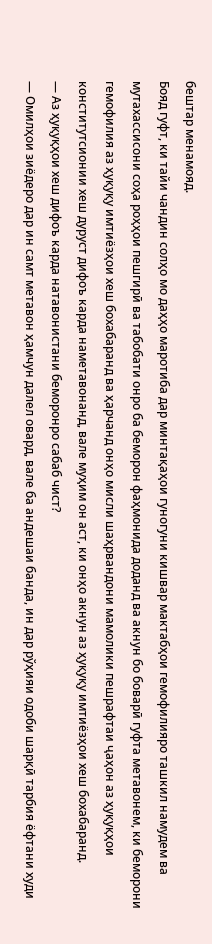бештар менамояд.
Бояд гуфт, ки тайи чандин солҳо мо даҳҳо маротиба дар минтақаҳои гуногуни кишвар мактабҳои гемофилияро ташкил намудем ва мутахассисони соҳа роҳҳои пешгирӣ ва табобати онро ба беморон фаҳмонида доданд ва акнун бо боварӣ гуфта метавонем, ки беморони гемофилия аз ҳуқуқу имтиёзҳои хеш бохабаранд ва ҳарчанд онҳо мисли шаҳрвандони мамолики пешрафтаи ҷаҳон аз ҳуқуқҳои конститутсионии хеш дуруст дифоъ карда наметавонанд, вале муҳим он аст, ки онҳо акнун аз ҳуқуқу имтиёзҳои хеш бохабаранд.
— Аз ҳуқуқҳои хеш дифоъ карда натавонистани беморонро сабаб чист?
— Омилҳои зиёдеро дар ин самт метавон ҳамчун далел овард, вале ба андешаи банда, ин дар рўҳияи одоби шарқӣ тарбия ёфтани худи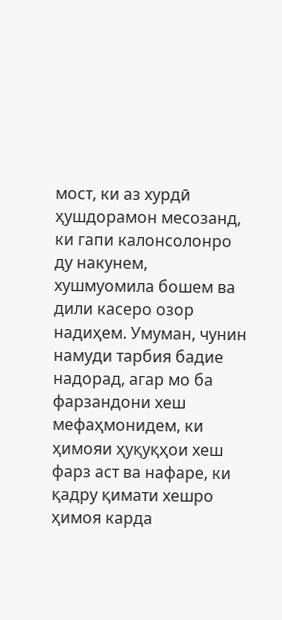мост, ки аз хурдӣ ҳушдорамон месозанд, ки гапи калонсолонро ду накунем, хушмуомила бошем ва дили касеро озор надиҳем. Умуман, чунин намуди тарбия бадие надорад, агар мо ба фарзандони хеш мефаҳмонидем, ки ҳимояи ҳуқуқҳои хеш фарз аст ва нафаре, ки қадру қимати хешро ҳимоя карда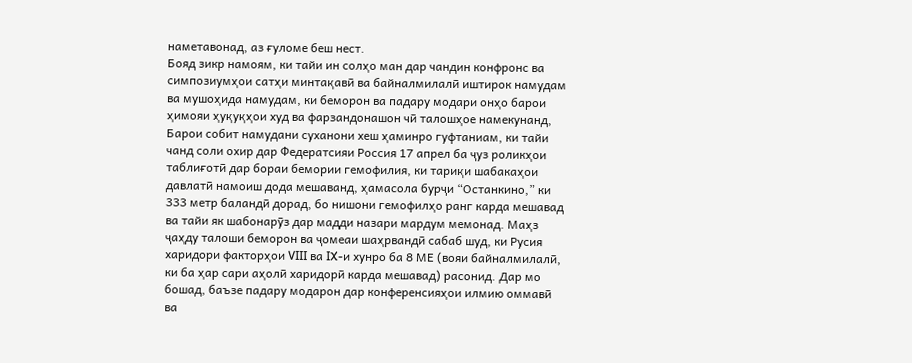наметавонад, аз ғуломе беш нест.
Бояд зикр намоям, ки тайи ин солҳо ман дар чандин конфронс ва симпозиумҳои сатҳи минтақавӣ ва байналмилалӣ иштирок намудам ва мушоҳида намудам, ки беморон ва падару модари онҳо барои ҳимояи ҳуқуқҳои худ ва фарзандонашон чӣ талошҳое намекунанд, Барои собит намудани суханони хеш ҳаминро гуфтаниам, ки тайи чанд соли охир дар Федератсияи Россия 17 апрел ба ҷуз роликҳои таблиғотӣ дар бораи бемории гемофилия, ки тариқи шабакаҳои давлатӣ намоиш дода мешаванд, ҳамасола бурҷи “Останкино,” ки 333 метр баландӣ дорад, бо нишони гемофилҳо ранг карда мешавад ва тайи як шабонарӯз дар мадди назари мардум мемонад. Маҳз ҷаҳду талоши беморон ва ҷомеаи шаҳрвандӣ сабаб шуд, ки Русия харидори факторҳои VIII ва IX-и хунро ба 8 МЕ (вояи байналмилалӣ, ки ба ҳар сари аҳолӣ харидорӣ карда мешавад) расонид. Дар мо бошад, баъзе падару модарон дар конференсияҳои илмию оммавӣ ва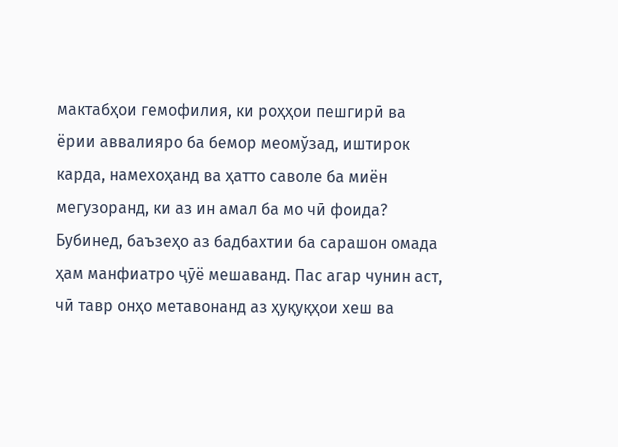мактабҳои гемофилия, ки роҳҳои пешгирӣ ва ёрии аввалияро ба бемор меомўзад, иштирок карда, намехоҳанд ва ҳатто саволе ба миён мегузоранд, ки аз ин амал ба мо чӣ фоида? Бубинед, баъзеҳо аз бадбахтии ба сарашон омада ҳам манфиатро ҷӯё мешаванд. Пас агар чунин аст, чӣ тавр онҳо метавонанд аз ҳуқуқҳои хеш ва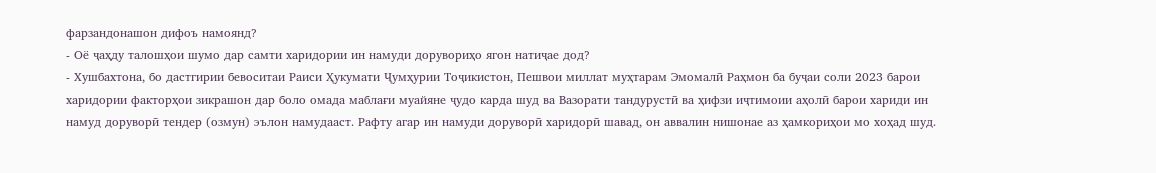фарзандонашон дифоъ намоянд?
- Оё ҷаҳду талошҳои шумо дар самти харидории ин намуди дорувориҳо ягон натиҷае дод?
- Хушбахтона, бо дастгирии бевоситаи Раиси Ҳукумати Ҷумҳурии Тоҷикистон, Пешвои миллат муҳтарам Эмомалӣ Раҳмон ба буҷаи соли 2023 барои харидории факторҳои зикрашон дар боло омада маблағи муайяне ҷудо карда шуд ва Вазорати тандурустӣ ва ҳифзи иҷтимоии аҳолӣ барои хариди ин намуд доруворӣ тендер (озмун) эълон намудааст. Рафту агар ин намуди доруворӣ харидорӣ шавад, он аввалин нишонае аз ҳамкориҳои мо хоҳад шуд.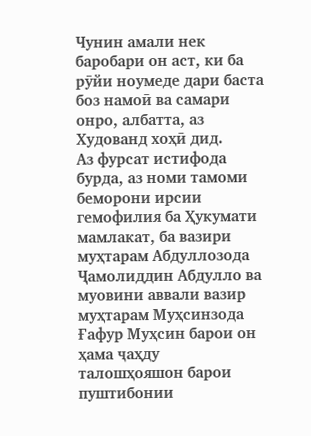Чунин амали нек баробари он аст, ки ба рӯйи ноумеде дари баста боз намоӣ ва самари онро, албатта, аз Худованд хоҳӣ дид.
Аз фурсат истифода бурда, аз номи тамоми беморони ирсии гемофилия ба Ҳукумати мамлакат, ба вазири муҳтарам Абдуллозода Ҷамолиддин Абдулло ва муовини аввали вазир муҳтарам Муҳсинзода Ғафур Муҳсин барои он ҳама ҷаҳду талошҳояшон барои пуштибонии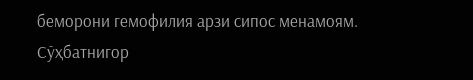беморони гемофилия арзи сипос менамоям.
Сӯҳбатнигор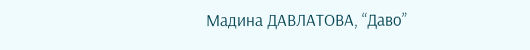Мадина ДАВЛАТОВА, “Даво”